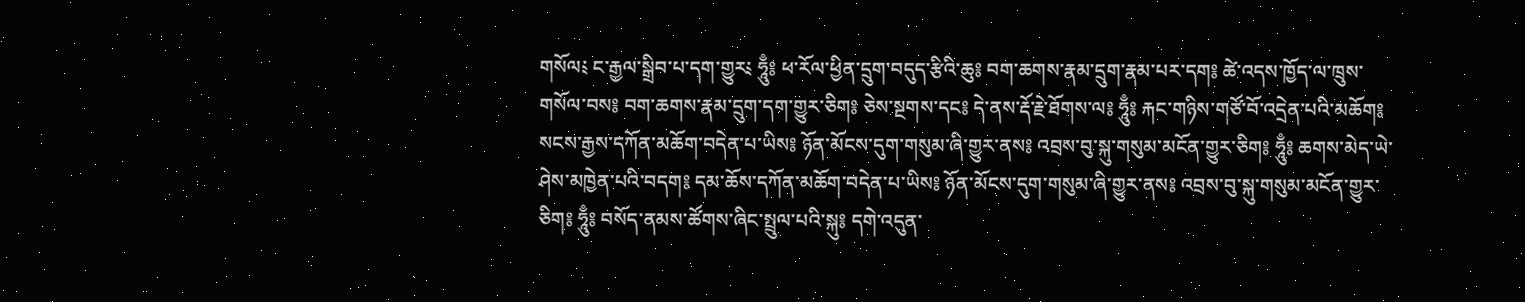གསོལ༴ ང་རྒྱལ་སྒྲིབ་པ་དག་གྱུར༴ ཧཱུྃ༔ ཕ་རོལ་ཕྱིན་དྲུག་བདུད་རྩིའི་ཆུ༔ བག་ཆགས་རྣམ་དྲུག་རྣམ་པར་དག༔ ཚེ་འདས་ཁྱོད་ལ་ཁྲུས་གསོལ་བས༔ བག་ཆགས་རྣམ་དྲུག་དག་གྱུར་ཅིག༔ ཅེས་སྔགས་དང༔ དེ་ནས་རྡོ་རྗེ་ཐོགས་ལ༔ ཧཱུྃ༔ རྐང་གཉིས་གཙོ་བོ་འདྲེན་པའི་མཆོག༔ སངས་རྒྱས་དཀོན་མཆོག་བདེན་པ་ཡིས༔ ཉོན་མོངས་དུག་གསུམ་ཞི་གྱུར་ནས༔ འབྲས་བུ་སྐུ་གསུམ་མངོན་གྱུར་ཅིག༔ ཧཱུྃ༔ ཆགས་མེད་ཡེ་ཤེས་མཁྱེན་པའི་བདག༔ དམ་ཆོས་དཀོན་མཆོག་བདེན་པ་ཡིས༔ ཉོན་མོངས་དུག་གསུམ་ཞི་གྱུར་ནས༔ འབྲས་བུ་སྐུ་གསུམ་མངོན་གྱུར་ཅིག༔ ཧཱུྃ༔ བསོད་ནམས་ཚོགས་ཞིང་སྤྲུལ་པའི་སྐུ༔ དགེ་འདུན་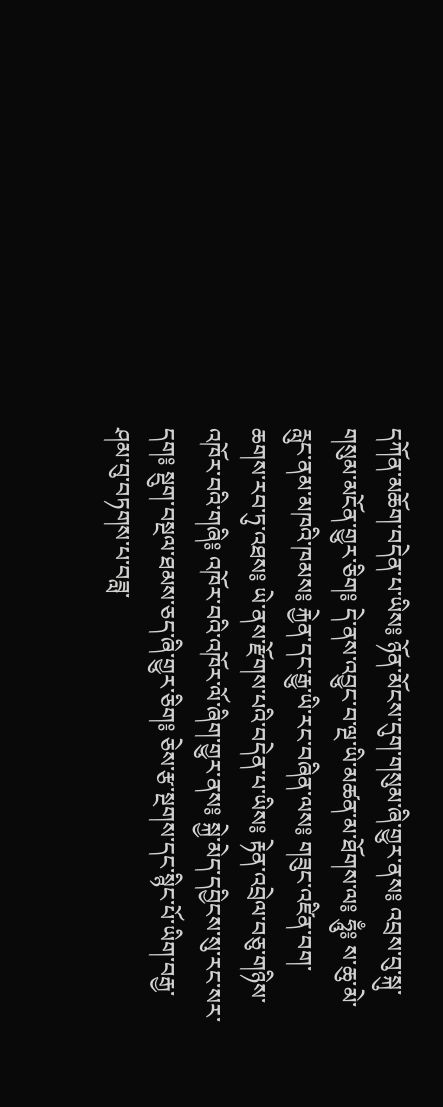དཀོན་མཆོག་བདེན་པ་ཡིས༔ ཉོན་མོངས་དུག་གསུམ་ཞི་གྱུར་ནས༔ འབྲས་བུ་སྐུ་གསུམ་མངོན་གྱུར་ཅིག༔ དེ་ནས་འབྱུང་བ་ལྔ་ཡི་མཚན་མ་ཐོགས་ལ༔ ཧཱུྃ༔ ས་ཆུ་མེ་རླུང་ནམ་མཁའི་ཁམས༔ རྐྱེན་དང་རྒྱུ་ཡི་རང་བཞིན་ལས༔ གཟུང་འཛིན་བག་ཆགས་རབ་ཏུ་འཐས༔ ཡེ་ནས་རྫོགས་པའི་བདེན་པ་ཡིས༔ རྟེན་འབྲེལ་བཅུ་གཉིས་འཁོར་བའི་གཞི༔ འཁོར་བའི་འཁོར་ལོ་ཞིག་གྱུར་ནས༔ སྐྱེ་མེད་དབྱིངས་སུ་རང་སར་དག༔ སྡུག་བསྔལ་ཐམས་ཅད་ཞི་གྱུར་ཅིག༔ ཅེས་རྩ་སྔགས་དང་སྙིང་པོ་ཡིག་བརྒྱ་ཤམ་བུ་བཏགས་པ་བཟླ་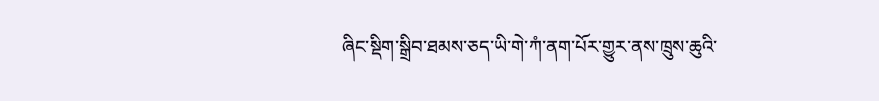ཞིང་སྡིག་སྒྲིབ་ཐམས་ཅད་ཡི་གེ་ཀཾ་ནག་པོར་གྱུར་ནས་ཁྲུས་ཆུའི་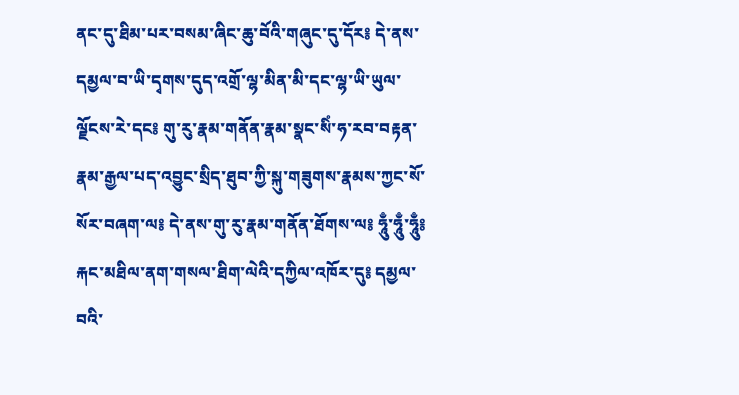ནང་དུ་ཐིམ་པར་བསམ་ཞིང་ཆུ་བོའི་གཞུང་དུ་དོར༔ དེ་ནས་དམྱལ་བ་ཡི་དྭགས་དུད་འགྲོ་ལྷ་མིན་མི་དང་ལྷ་ཡི་ཡུལ་ལྗོངས་རེ་དང༔ གུ་རུ་རྣམ་གནོན་རྣམ་སྣང་སིཾ་ཧ་རབ་བརྟན་རྣམ་རྒྱལ་པད་འབྱུང་སྲིད་ཐུབ་ཀྱི་སྐུ་གཟུགས་རྣམས་ཀྱང་སོ་སོར་བཞག་ལ༔ དེ་ནས་གུ་རུ་རྣམ་གནོན་ཐོགས་ལ༔ ཧཱུྃ་ཧཱུྃ་ཧཱུྃ༔ རྐང་མཐིལ་ནག་གསལ་ཐིག་ལེའི་དཀྱིལ་འཁོར་དུ༔ དམྱལ་བའི་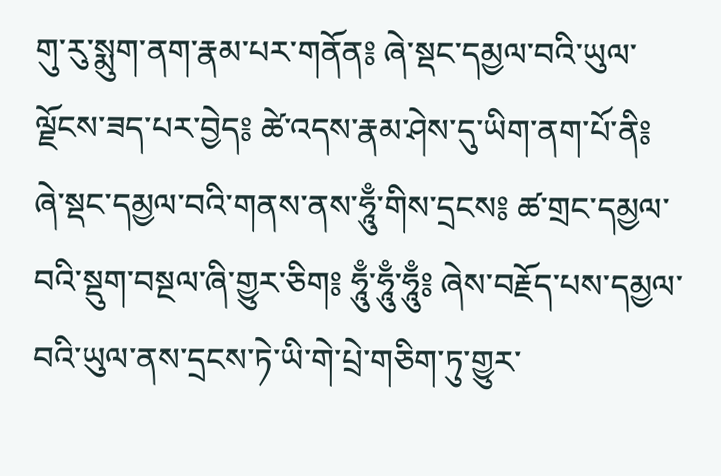གུ་རུ་སྨུག་ནག་རྣམ་པར་གནོན༔ ཞེ་སྡང་དམྱལ་བའི་ཡུལ་ལྗོངས་ཟད་པར་བྱེད༔ ཚེ་འདས་རྣམ་ཤེས་དུ་ཡིག་ནག་པོ་ནི༔ ཞེ་སྡང་དམྱལ་བའི་གནས་ནས་ཧཱུྃ་གིས་དྲངས༔ ཚ་གྲང་དམྱལ་བའི་སྡུག་བསྔལ་ཞི་གྱུར་ཅིག༔ ཧཱུྃ་ཧཱུྃ་ཧཱུྃ༔ ཞེས་བརྗོད་པས་དམྱལ་བའི་ཡུལ་ནས་དྲངས་ཏེ་ཡི་གེ་པྲེ་གཅིག་ཏུ་གྱུར་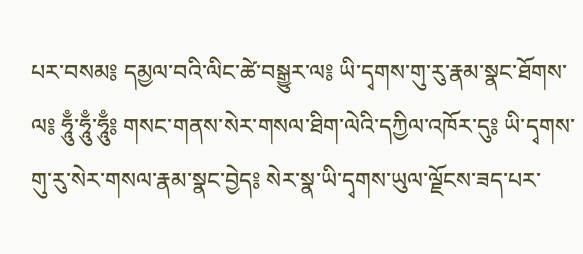པར་བསམ༔ དམྱལ་བའི་ལིང་ཚེ་བསྒྱུར་ལ༔ ཡི་དྭགས་གུ་རུ་རྣམ་སྣང་ཐོགས་ལ༔ ཧཱུྃ་ཧཱུྃ་ཧཱུྃ༔ གསང་གནས་སེར་གསལ་ཐིག་ལེའི་དཀྱིལ་འཁོར་དུ༔ ཡི་དྭགས་གུ་རུ་སེར་གསལ་རྣམ་སྣང་བྱེད༔ སེར་སྣ་ཡི་དྭགས་ཡུལ་ལྗོངས་ཟད་པར་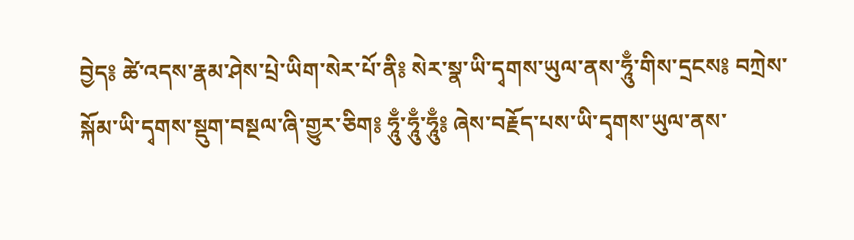བྱེད༔ ཚེ་འདས་རྣམ་ཤེས་པྲེ་ཡིག་སེར་པོ་ནི༔ སེར་སྣ་ཡི་དྭགས་ཡུལ་ནས་ཧཱུྃ་གིས་དྲངས༔ བཀྲེས་སྐོམ་ཡི་དྭགས་སྡུག་བསྔལ་ཞི་གྱུར་ཅིག༔ ཧཱུྃ་ཧཱུྃ་ཧཱུྃ༔ ཞེས་བརྗོད་པས་ཡི་དྭགས་ཡུལ་ནས་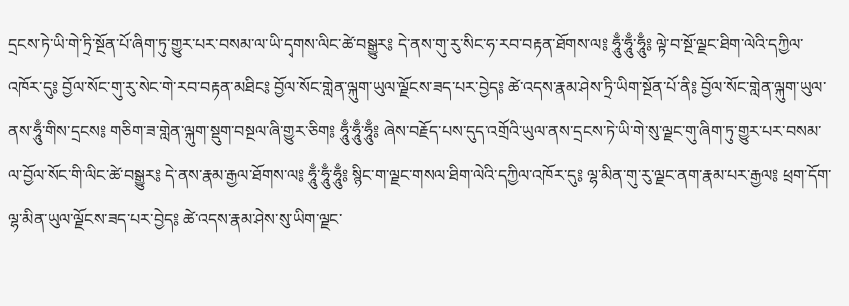དྲངས་ཏེ་ཡི་གེ་ཏྲི་སྔོན་པོ་ཞིག་ཏུ་གྱུར་པར་བསམ་ལ་ཡི་དྭགས་ལིང་ཚེ་བསྒྱུར༔ དེ་ནས་གུ་རུ་སིང་ཧ་རབ་བརྟན་ཐོགས་ལ༔ ཧཱུྃ་ཧཱུྃ་ཧཱུྃ༔ ལྟེ་བ་སྔོ་ལྗང་ཐིག་ལེའི་དཀྱིལ་འཁོར་དུ༔ བྱོལ་སོང་གུ་རུ་སེང་གེ་རབ་བརྟན་མཐིང༔ བྱོལ་སོང་གླེན་ལྐུག་ཡུལ་ལྗོངས་ཟད་པར་བྱེད༔ ཚེ་འདས་རྣམ་ཤེས་ཏྲི་ཡིག་སྔོན་པོ་ནི༔ བྱོལ་སོང་གླེན་ལྐུག་ཡུལ་ནས་ཧཱུྃ་གིས་དྲངས༔ གཅིག་ཟ་གླེན་ལྐུག་སྡུག་བསྔལ་ཞི་གྱུར་ཅིག༔ ཧཱུྃ་ཧཱུྃ་ཧཱུྃ༔ ཞེས་བརྗོད་པས་དུད་འགྲོའི་ཡུལ་ནས་དྲངས་ཏེ་ཡི་གེ་སུ་ལྗང་གུ་ཞིག་ཏུ་གྱུར་པར་བསམ་ལ་བྱོལ་སོང་གི་ལིང་ཚེ་བསྒྱུར༔ དེ་ནས་རྣམ་རྒྱལ་ཐོགས་ལ༔ ཧཱུྃ་ཧཱུྃ་ཧཱུྃ༔ སྙིང་ག་ལྗང་གསལ་ཐིག་ལེའི་དཀྱིལ་འཁོར་དུ༔ ལྷ་མིན་གུ་རུ་ལྗང་ནག་རྣམ་པར་རྒྱལ༔ ཕྲག་དོག་ལྷ་མིན་ཡུལ་ལྗོངས་ཟད་པར་བྱེད༔ ཚེ་འདས་རྣམ་ཤེས་སུ་ཡིག་ལྗང་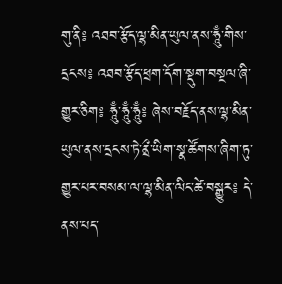གུ་ནི༔ འཐབ་རྩོད་ལྷ་མིན་ཡུལ་ནས་ཧཱུྃ་གིས་དྲངས༔ འཐབ་རྩོད་ཕྲག་དོག་སྡུག་བསྔལ་ཞི་གྱུར་ཅིག༔ ཧཱུྃ་ཧཱུྃ་ཧཱུྃ༔ ཞེས་བརྗོད་ནས་ལྷ་མིན་ཡུལ་ནས་དྲངས་ཏེ་ནྲྀ་ཡིག་སྣ་ཚོགས་ཞིག་ཏུ་གྱུར་པར་བསམ་ལ་ལྷ་མིན་ལིང་ཚེ་བསྒྱུར༔ དེ་ནས་པད་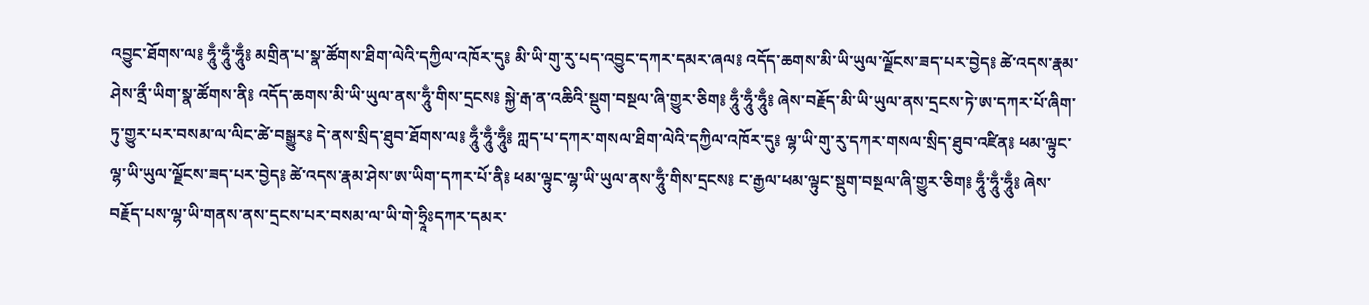འབྱུང་ཐོགས་ལ༔ ཧཱུྃ་ཧཱུྃ་ཧཱུྃ༔ མགྲིན་པ་སྣ་ཚོགས་ཐིག་ལེའི་དཀྱིལ་འཁོར་དུ༔ མི་ཡི་གུ་རུ་པད་འབྱུང་དཀར་དམར་ཞལ༔ འདོད་ཆགས་མི་ཡི་ཡུལ་ལྗོངས་ཟད་པར་བྱེད༔ ཚེ་འདས་རྣམ་ཤེས་ནྲྀ་ཡིག་སྣ་ཚོགས་ནི༔ འདོད་ཆགས་མི་ཡི་ཡུལ་ནས་ཧཱུྃ་གིས་དྲངས༔ སྐྱེ་རྒ་ན་འཆིའི་སྡུག་བསྔལ་ཞི་གྱུར་ཅིག༔ ཧཱུྃ་ཧཱུྃ་ཧཱུྃ༔ ཞེས་བརྗོད་མི་ཡི་ཡུལ་ནས་དྲངས་ཏེ་ཨ་དཀར་པོ་ཞིག་ཏུ་གྱུར་པར་བསམ་ལ་ལིང་ཚེ་བསྒྱུར༔ དེ་ནས་སྲིད་ཐུབ་ཐོགས་ལ༔ ཧཱུྃ་ཧཱུྃ་ཧཱུྃ༔ ཀླད་པ་དཀར་གསལ་ཐིག་ལེའི་དཀྱིལ་འཁོར་དུ༔ ལྷ་ཡི་གུ་རུ་དཀར་གསལ་སྲིད་ཐུབ་འཛིན༔ ཕམ་ལྟུང་ལྷ་ཡི་ཡུལ་ལྗོངས་ཟད་པར་བྱེད༔ ཚེ་འདས་རྣམ་ཤེས་ཨ་ཡིག་དཀར་པོ་ནི༔ ཕམ་ལྟུང་ལྷ་ཡི་ཡུལ་ནས་ཧཱུྃ་གིས་དྲངས༔ ང་རྒྱལ་ཕམ་ལྟུང་སྡུག་བསྔལ་ཞི་གྱུར་ཅིག༔ ཧཱུྃ་ཧཱུྃ་ཧཱུྃ༔ ཞེས་བརྗོད་པས་ལྷ་ཡི་གནས་ནས་དྲངས་པར་བསམ་ལ་ཡི་གེ་ཧྲཱིཿདཀར་དམར་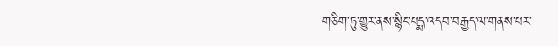གཅིག་ཏུ་གྱུར་ནས་སྙིང་པདྨ་འདབ་བརྒྱད་ལ་གནས་པར་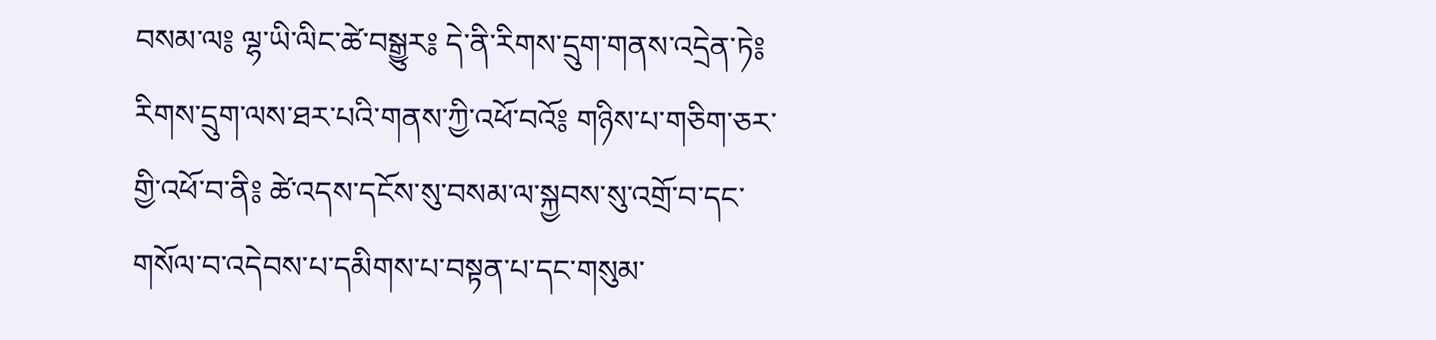བསམ་ལ༔ ལྷ་ཡི་ལིང་ཚེ་བསྒྱུར༔ དེ་ནི་རིགས་དྲུག་གནས་འདྲེན་ཏེ༔ རིགས་དྲུག་ལས་ཐར་པའི་གནས་ཀྱི་འཕོ་བའོ༔ གཉིས་པ་གཅིག་ཅར་གྱི་འཕོ་བ་ནི༔ ཚེ་འདས་དངོས་སུ་བསམ་ལ་སྐྱབས་སུ་འགྲོ་བ་དང་གསོལ་བ་འདེབས་པ་དམིགས་པ་བསྟན་པ་དང་གསུམ་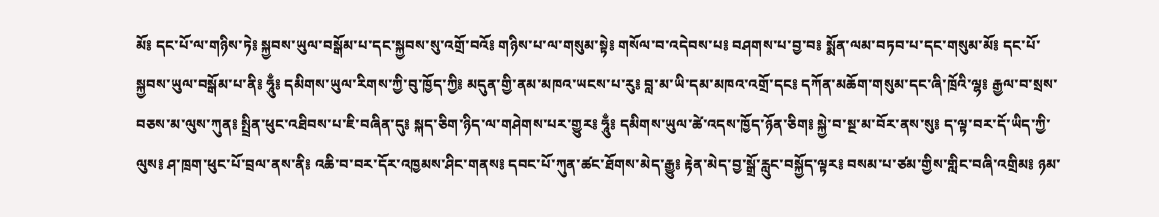མོ༔ དང་པོ་ལ་གཉིས་ཏེ༔ སྐྱབས་ཡུལ་བསྒོམ་པ་དང་སྐྱབས་སུ་འགྲོ་བའོ༔ གཉིས་པ་ལ་གསུམ་སྟེ༔ གསོལ་བ་འདེབས་པ༔ བཤགས་པ་བྱ་བ༔ སྨོན་ལམ་བཏབ་པ་དང་གསུམ་མོ༔ དང་པོ་སྐྱབས་ཡུལ་བསྒོམ་པ་ནི༔ ཧཱུྃ༔ དམིགས་ཡུལ་རིགས་ཀྱི་བུ་ཁྱོད་ཀྱི༔ མདུན་གྱི་ནམ་མཁའ་ཡངས་པ་རུ༔ བླ་མ་ཡི་དམ་མཁའ་འགྲོ་དང༔ དཀོན་མཆོག་གསུམ་དང་ཞི་ཁྲོའི་ལྷ༔ རྒྱལ་བ་སྲས་བཅས་མ་ལུས་ཀུན༔ སྤྲིན་ཕུང་འཐིབས་པ་ཇི་བཞིན་དུ༔ སྐད་ཅིག་ཉིད་ལ་གཤེགས་པར་གྱུར༔ ཧཱུྃ༔ དམིགས་ཡུལ་ཚེ་འདས་ཁྱོད་ཉོན་ཅིག༔ སྐྱེ་བ་སྔ་མ་བོར་ནས་སུ༔ ད་ལྟ་བར་དོ་ཡིད་ཀྱི་ལུས༔ ཤ་ཁྲག་ཕུང་པོ་བྲལ་ནས་ནི༔ འཆི་བ་བར་དོར་འཁྱམས་ཤིང་གནས༔ དབང་པོ་ཀུན་ཚང་ཐོགས་མེད་རྒྱུ༔ རྟེན་མེད་བྱ་སྒྲོ་རླུང་བསྐྱོད་ལྟར༔ བསམ་པ་ཙམ་གྱིས་གླིང་བཞི་འགྲིམ༔ ཉམ་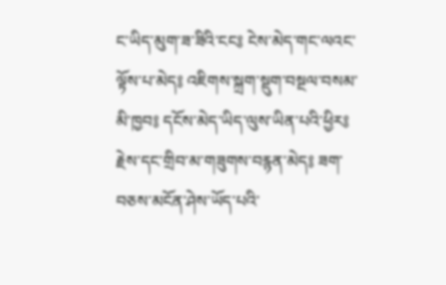ང་ཡིད་མུག་ཟ་ཟིའི་ངང༔ ངེས་མེད་གང་ལའང་ལྟོས་པ་མེད༔ འཇིགས་སྐྲག་སྡུག་བསྔལ་བསམ་མི་ཁྱབ༔ དངོས་མེད་ཡིད་ལུས་ཡིན་པའི་ཕྱིར༔ རྗེས་དང་གྲིབ་མ་གཟུགས་བརྙན་མེད༔ ཟག་བཅས་མངོན་ཤེས་ཡོད་པའི་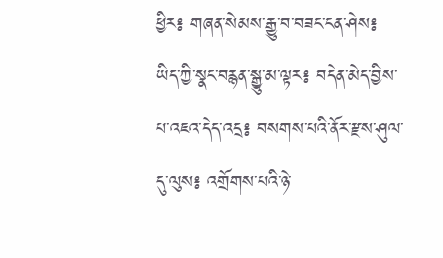ཕྱིར༔ གཞན་སེམས་རྒྱུ་བ་བཟང་ངན་ཤེས༔ ཡིད་ཀྱི་སྣང་བརྙན་སྒྱུ་མ་ལྟར༔ བདེན་མེད་བྱིས་པ་འཇའ་དེད་འདྲ༔ བསགས་པའི་ནོར་རྫས་ཤུལ་དུ་ལུས༔ འགྲོགས་པའི་ཉེ་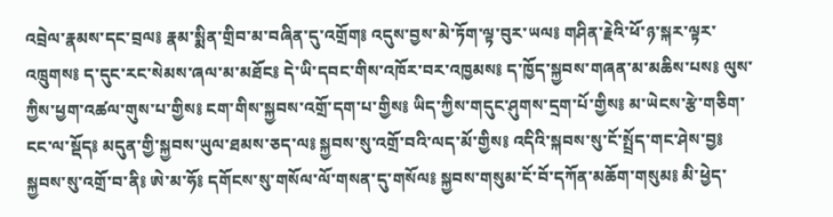འབྲེལ་རྣམས་དང་བྲལ༔ རྣམ་སྨིན་གྲིབ་མ་བཞིན་དུ་འགྲོག༔ འདུས་བྱས་མེ་ཏོག་ལྟ་བུར་ཡལ༔ གཤིན་རྗེའི་ཕོ་ཉ་སྐར་ལྟར་འཁྲུགས༔ ད་དུང་རང་སེམས་ཞལ་མ་མཐོང༔ དེ་ཡི་དབང་གིས་འཁོར་བར་འཁྱམས༔ ད་ཁྱོད་སྐྱབས་གཞན་མ་མཆིས་པས༔ ལུས་ཀྱིས་ཕྱག་འཚལ་གུས་པ་གྱིས༔ ངག་གིས་སྐྱབས་འགྲོ་དག་པ་གྱིས༔ ཡིད་ཀྱིས་གདུང་ཤུགས་དྲག་པོ་གྱིས༔ མ་ཡེངས་རྩེ་གཅིག་ངང་ལ་སྡོད༔ མདུན་གྱི་སྐྱབས་ཡུལ་ཐམས་ཅད་ལ༔ སྐྱབས་སུ་འགྲོ་བའི་ལད་མོ་གྱིས༔ འདིའི་སྐབས་སུ་ངོ་སྤྲོད་གང་ཤེས་བྱ༔ སྐྱབས་སུ་འགྲོ་བ་ནི༔ ཨེ་མ་ཧོ༔ དགོངས་སུ་གསོལ་ལོ་གསན་དུ་གསོལ༔ སྐྱབས་གསུམ་ངོ་བོ་དཀོན་མཆོག་གསུམ༔ མི་ཕྱེད་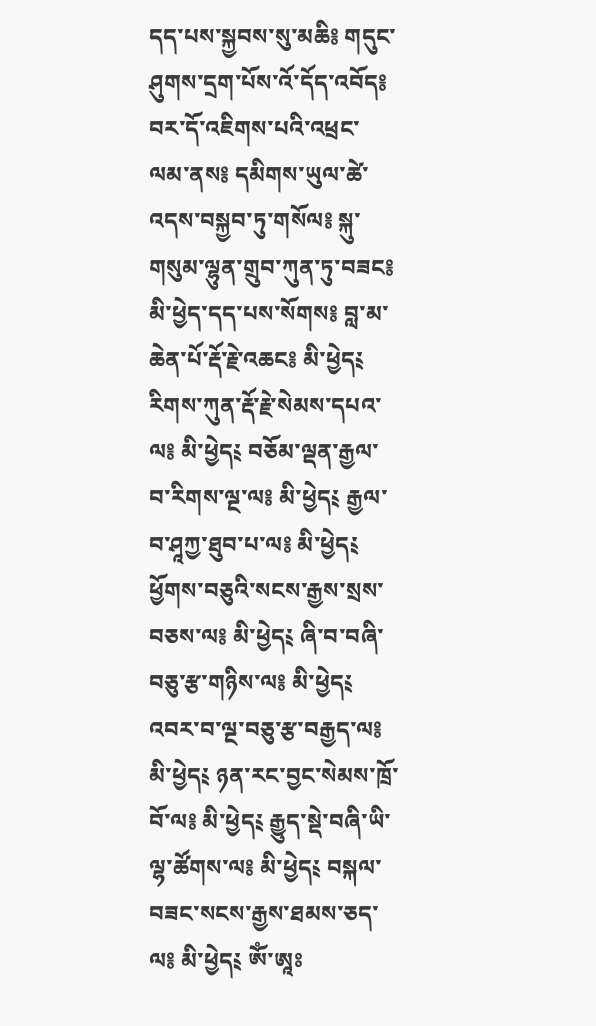དད་པས་སྐྱབས་སུ་མཆི༔ གདུང་ཤུགས་དྲག་པོས་འོ་དོད་འབོད༔ བར་དོ་འཇིགས་པའི་འཕྲང་ལམ་ནས༔ དམིགས་ཡུལ་ཚེ་འདས་བསྐྱབ་ཏུ་གསོལ༔ སྐུ་གསུམ་ལྷུན་གྲུབ་ཀུན་ཏུ་བཟང༔ མི་ཕྱེད་དད་པས་སོགས༔ བླ་མ་ཆེན་པོ་རྡོ་རྗེ་འཆང༔ མི་ཕྱེད༴ རིགས་ཀུན་རྡོ་རྗེ་སེམས་དཔའ་ལ༔ མི་ཕྱེད༴ བཅོམ་ལྡན་རྒྱལ་བ་རིགས་ལྔ་ལ༔ མི་ཕྱེད༴ རྒྱལ་བ་ཤཱཀྱ་ཐུབ་པ་ལ༔ མི་ཕྱེད༴ ཕྱོགས་བཅུའི་སངས་རྒྱས་སྲས་བཅས་ལ༔ མི་ཕྱེད༴ ཞི་བ་བཞི་བཅུ་རྩ་གཉིས་ལ༔ མི་ཕྱེད༴ འབར་བ་ལྔ་བཅུ་རྩ་བརྒྱད་ལ༔ མི་ཕྱེད༴ ཉན་རང་བྱང་སེམས་ཁྲོ་བོ་ལ༔ མི་ཕྱེད༴ རྒྱུད་སྡེ་བཞི་ཡི་ལྷ་ཚོགས་ལ༔ མི་ཕྱེད༴ བསྐལ་བཟང་སངས་རྒྱས་ཐམས་ཅད་ལ༔ མི་ཕྱེད༴ ཨོཾ་ཨཱཿ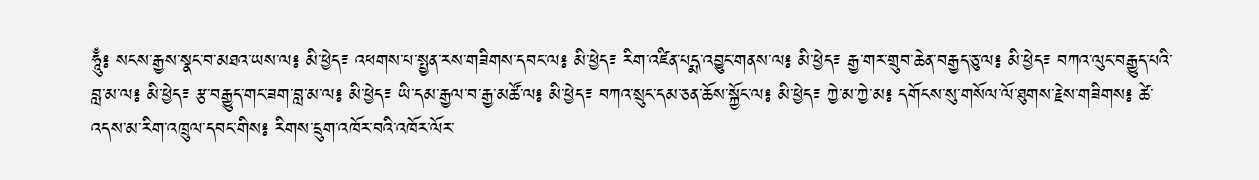ཧཱུྃ༔ སངས་རྒྱས་སྣང་བ་མཐའ་ཡས་ལ༔ མི་ཕྱེད༴ འཕགས་པ་སྤྱན་རས་གཟིགས་དབང་ལ༔ མི་ཕྱེད༴ རིག་འཛིན་པདྨ་འབྱུང་གནས་ལ༔ མི་ཕྱེད༴ རྒྱ་གར་གྲུབ་ཆེན་བརྒྱད་ཅུ་ལ༔ མི་ཕྱེད༴ བཀའ་ལུང་བརྒྱུད་པའི་བླ་མ་ལ༔ མི་ཕྱེད༴ རྩ་བརྒྱུད་གང་ཟག་བླ་མ་ལ༔ མི་ཕྱེད༴ ཡི་དམ་རྒྱལ་བ་རྒྱ་མཚོ་ལ༔ མི་ཕྱེད༴ བཀའ་སྲུང་དམ་ཅན་ཆོས་སྐྱོང་ལ༔ མི་ཕྱེད༴ ཀྱེ་མ་ཀྱེ་མ༔ དགོངས་སུ་གསོལ་ལོ་ཐུགས་རྗེས་གཟིགས༔ ཚེ་འདས་མ་རིག་འཁྲུལ་དབང་གིས༔ རིགས་དྲུག་འཁོར་བའི་འཁོར་ལོར་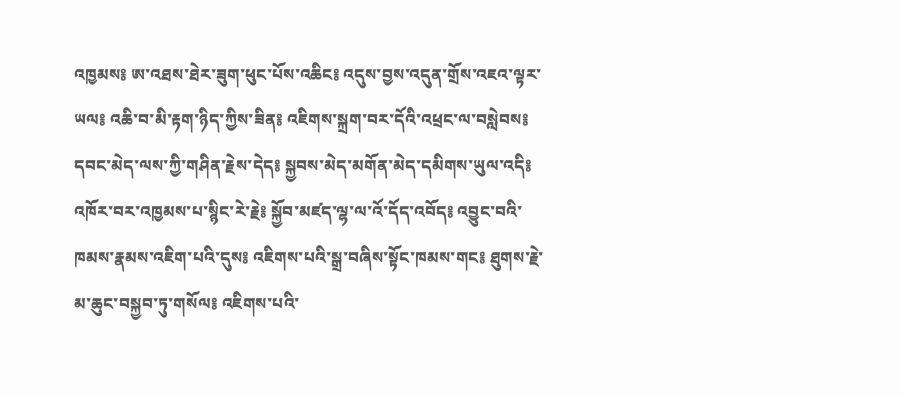འཁྱམས༔ ཨ་འཐས་ཐེར་ཟུག་ཕུང་པོས་འཆིང༔ འདུས་བྱས་འདུན་གྲོས་འཇའ་ལྟར་ཡལ༔ འཆི་བ་མི་རྟག་ཉིད་ཀྱིས་ཟིན༔ འཇིགས་སྐྲག་བར་དོའི་འཕྲང་ལ་བསླེབས༔ དབང་མེད་ལས་ཀྱི་གཤིན་རྗེས་དེད༔ སྐྱབས་མེད་མགོན་མེད་དམིགས་ཡུལ་འདི༔ འཁོར་བར་འཁྱམས་པ་སྙིང་རེ་རྗེ༔ སྐྱོབ་མཛད་ལྷ་ལ་འོ་དོད་འབོད༔ འབྱུང་བའི་ཁམས་རྣམས་འཇིག་པའི་དུས༔ འཇིགས་པའི་སྒྲ་བཞིས་སྟོང་ཁམས་གང༔ ཐུགས་རྗེ་མ་ཆུང་བསྐྱབ་ཏུ་གསོལ༔ འཇིགས་པའི་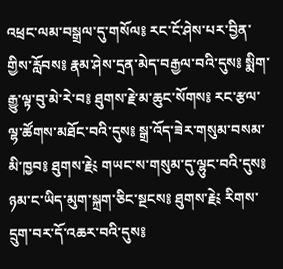འཕྲང་ལམ་བསྒྲལ་དུ་གསོལ༔ རང་ངོ་ཤེས་པར་བྱིན་གྱིས་རློབས༔ རྣམ་ཤེས་དྲན་མེད་བརྒྱལ་བའི་དུས༔ སྨིག་རྒྱུ་ལྟ་བུ་མེ་རེ་བ༔ ཐུགས་རྗེ་མ་ཆུང་སོགས༔ རང་རྩལ་ལྷ་ཚོགས་མཐོང་བའི་དུས༔ སྒྲ་འོད་ཟེར་གསུམ་བསམ་མི་ཁྱབ༔ ཐུགས་རྗེ༴ གཡང་ས་གསུམ་དུ་ལྷུང་བའི་དུས༔ ཉམ་ང་ཡིད་མུག་སྐྲག་ཅིང་སྔངས༔ ཐུགས་རྗེ༴ རིགས་དྲུག་བར་དོ་འཆར་བའི་དུས༔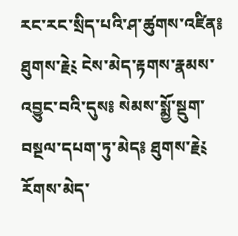རང་རང་སྲིད་པའི་ཤ་ཚུགས་འཛིན༔ ཐུགས་རྗེ༴ ངེས་མེད་རྟགས་རྣམས་འབྱུང་བའི་དུས༔ སེམས་སྨྱོ་སྡུག་བསྔལ་དཔག་ཏུ་མེད༔ ཐུགས་རྗེ༴ རོགས་མེད་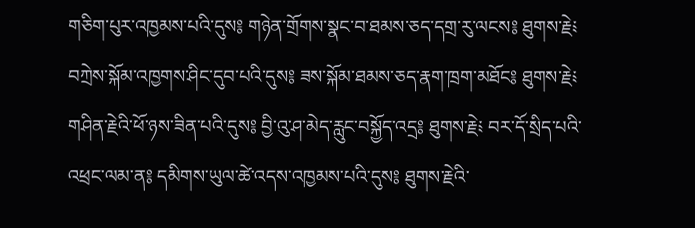གཅིག་པུར་འཁྱམས་པའི་དུས༔ གཉེན་གྲོགས་སྣང་བ་ཐམས་ཅད་དགྲ་རུ་ལངས༔ ཐུགས་རྗེ༴ བཀྲེས་སྐོམ་འཁྱགས་ཤིང་དུབ་པའི་དུས༔ ཟས་སྐོམ་ཐམས་ཅད་རྣག་ཁྲག་མཐོང༔ ཐུགས་རྗེ༴ གཤིན་རྗེའི་ཕོ་ཉས་ཟིན་པའི་དུས༔ བྱི་འུ་ཤ་མེད་རླུང་བསྐྱོད་འདྲ༔ ཐུགས་རྗེ༴ བར་དོ་སྲིད་པའི་འཕྲང་ལམ་ན༔ དམིགས་ཡུལ་ཚེ་འདས་འཁྱམས་པའི་དུས༔ ཐུགས་རྗེའི་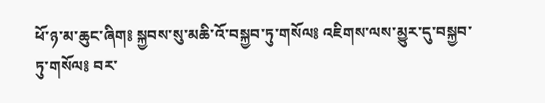ཕོ་ཉ་མ་ཆུང་ཞིག༔ སྐྱབས་སུ་མཆི་འོ་བསྐྱབ་ཏུ་གསོལ༔ འཇིགས་ལས་མྱུར་དུ་བསྐྱབ་ཏུ་གསོལ༔ བར་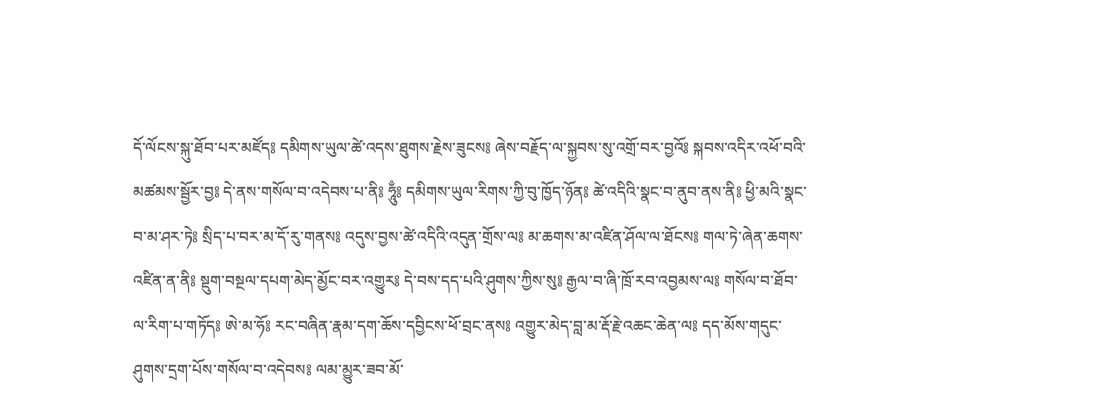དོ་ལོངས་སྐུ་ཐོབ་པར་མཛོད༔ དམིགས་ཡུལ་ཚེ་འདས་ཐུགས་རྗེས་ཟུངས༔ ཞེས་བརྗོད་ལ་སྐྱབས་སུ་འགྲོ་བར་བྱའོ༔ སྐབས་འདིར་འཕོ་བའི་མཚམས་སྦྱོར་བྱ༔ དེ་ནས་གསོལ་བ་འདེབས་པ་ནི༔ ཧཱུྃ༔ དམིགས་ཡུལ་རིགས་ཀྱི་བུ་ཁྱོད་ཉོན༔ ཚེ་འདིའི་སྣང་བ་ནུབ་ནས་ནི༔ ཕྱི་མའི་སྣང་བ་མ་ཤར་ཏེ༔ སྲིད་པ་བར་མ་དོ་རུ་གནས༔ འདུས་བྱས་ཚེ་འདིའི་འདུན་གྲོས་ལ༔ མ་ཆགས་མ་འཛིན་ཤོལ་ལ་ཐོངས༔ གལ་ཏེ་ཞེན་ཆགས་འཛིན་ན་ནི༔ སྡུག་བསྔལ་དཔག་མེད་མྱོང་བར་འགྱུར༔ དེ་བས་དད་པའི་ཤུགས་ཀྱིས་སུ༔ རྒྱལ་བ་ཞི་ཁྲོ་རབ་འབྱམས་ལ༔ གསོལ་བ་ཐོབ་ལ་རིག་པ་གཏོད༔ ཨེ་མ་ཧོ༔ རང་བཞིན་རྣམ་དག་ཆོས་དབྱིངས་ཕོ་བྲང་ནས༔ འགྱུར་མེད་བླ་མ་རྡོ་རྗེ་འཆང་ཆེན་ལ༔ དད་མོས་གདུང་ཤུགས་དྲག་པོས་གསོལ་བ་འདེབས༔ ལམ་མྱུར་ཟབ་མོ་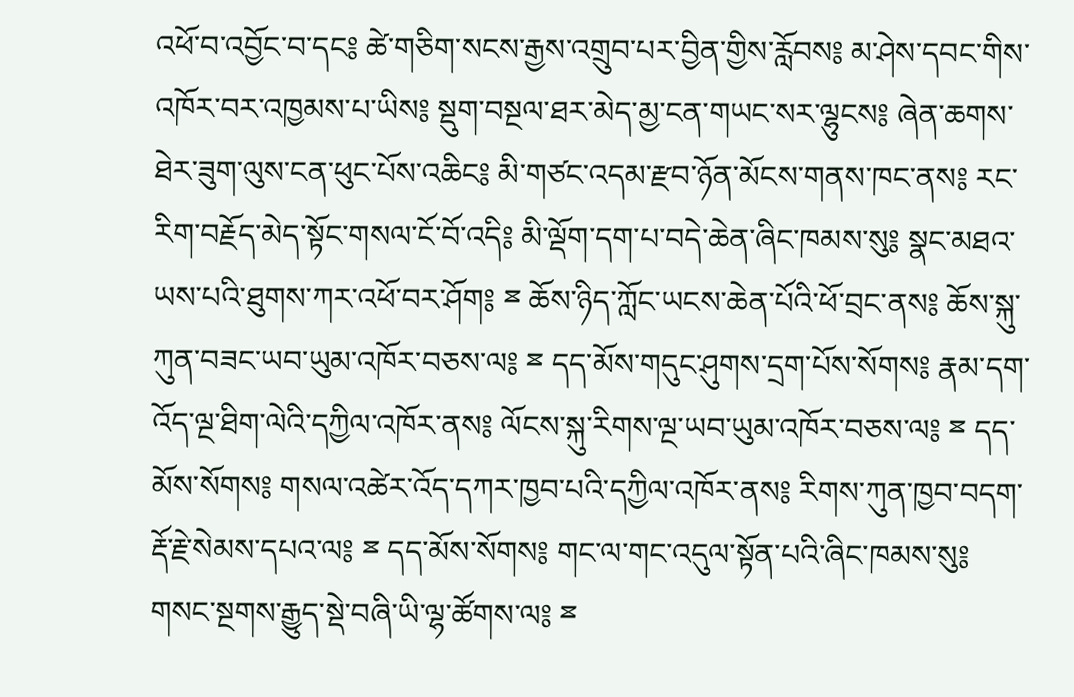འཕོ་བ་འབྱོང་བ་དང༔ ཚེ་གཅིག་སངས་རྒྱས་འགྲུབ་པར་བྱིན་གྱིས་རློབས༔ མ་ཤེས་དབང་གིས་འཁོར་བར་འཁྱམས་པ་ཡིས༔ སྡུག་བསྔལ་ཐར་མེད་མྱ་ངན་གཡང་སར་ལྷུངས༔ ཞེན་ཆགས་ཐེར་ཟུག་ལུས་ངན་ཕུང་པོས་འཆིང༔ མི་གཙང་འདམ་རྫབ་ཉོན་མོངས་གནས་ཁང་ནས༔ རང་རིག་བརྗོད་མེད་སྟོང་གསལ་ངོ་བོ་འདི༔ མི་ལྡོག་དག་པ་བདེ་ཆེན་ཞིང་ཁམས་སུ༔ སྣང་མཐའ་ཡས་པའི་ཐུགས་ཀར་འཕོ་བར་ཤོག༔ ྈ ཆོས་ཉིད་ཀློང་ཡངས་ཆེན་པོའི་ཕོ་བྲང་ནས༔ ཆོས་སྐུ་ཀུན་བཟང་ཡབ་ཡུམ་འཁོར་བཅས་ལ༔ ྈ དད་མོས་གདུང་ཤུགས་དྲག་པོས་སོགས༔ རྣམ་དག་འོད་ལྔ་ཐིག་ལེའི་དཀྱིལ་འཁོར་ནས༔ ལོངས་སྐུ་རིགས་ལྔ་ཡབ་ཡུམ་འཁོར་བཅས་ལ༔ ྈ དད་མོས་སོགས༔ གསལ་འཚེར་འོད་དཀར་ཁྱབ་པའི་དཀྱིལ་འཁོར་ནས༔ རིགས་ཀུན་ཁྱབ་བདག་རྡོ་རྗེ་སེམས་དཔའ་ལ༔ ྈ དད་མོས་སོགས༔ གང་ལ་གང་འདུལ་སྟོན་པའི་ཞིང་ཁམས་སུ༔ གསང་སྔགས་རྒྱུད་སྡེ་བཞི་ཡི་ལྷ་ཚོགས་ལ༔ ྈ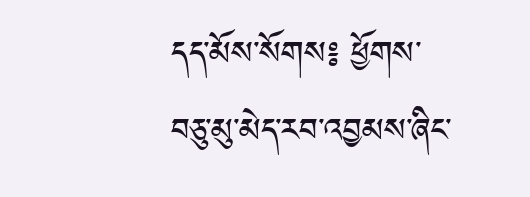དད་མོས་སོགས༔ ཕྱོགས་བཅུ་མུ་མེད་རབ་འབྱམས་ཞིང་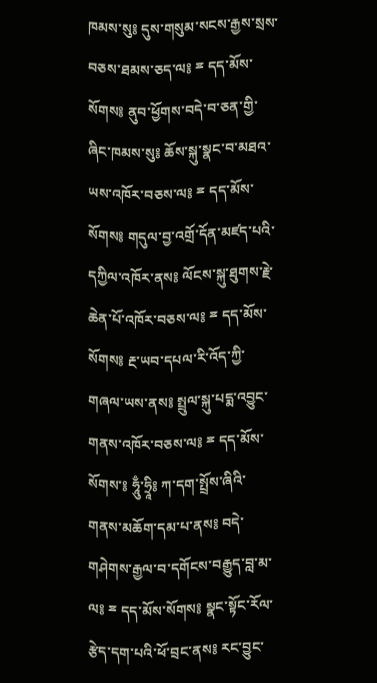ཁམས་སུ༔ དུས་གསུམ་སངས་རྒྱས་སྲས་བཅས་ཐམས་ཅད་ལ༔ ྈ དད་མོས་སོགས༔ ནུབ་ཕྱོགས་བདེ་བ་ཅན་གྱི་ཞིང་ཁམས་སུ༔ ཆོས་སྐུ་སྣང་བ་མཐའ་ཡས་འཁོར་བཅས་ལ༔ ྈ དད་མོས་སོགས༔ གདུལ་བྱ་འགྲོ་དོན་མཛད་པའི་དཀྱིལ་འཁོར་ནས༔ ལོངས་སྐུ་ཐུགས་རྗེ་ཆེན་པོ་འཁོར་བཅས་ལ༔ ྈ དད་མོས་སོགས༔ རྔ་ཡབ་དཔལ་རི་འོད་ཀྱི་གཞལ་ཡས་ནས༔ སྤྲུལ་སྐུ་པདྨ་འབྱུང་གནས་འཁོར་བཅས་ལ༔ ྈ དད་མོས་སོགས་༔ ཧཱུྃ་ཧྲཱི༔ ཀ་དག་སྤྲོས་ཞིའི་གནས་མཆོག་དམ་པ་ནས༔ བདེ་གཤེགས་རྒྱལ་བ་དགོངས་བརྒྱུད་བླ་མ་ལ༔ ྈ དད་མོས་སོགས༔ སྣང་སྟོང་རོལ་རྩེད་དག་པའི་ཕོ་བྲང་ནས༔ རང་བྱུང་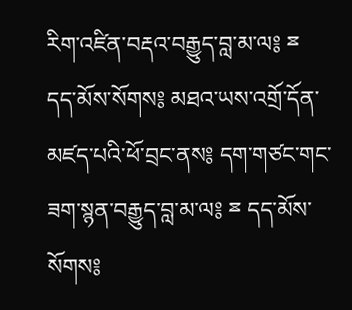རིག་འཛིན་བརྡའ་བརྒྱུད་བླ་མ་ལ༔ ྈ དད་མོས་སོགས༔ མཐའ་ཡས་འགྲོ་དོན་མཛད་པའི་ཕོ་བྲང་ནས༔ དག་གཙང་གང་ཟག་སྙན་བརྒྱུད་བླ་མ་ལ༔ ྈ དད་མོས་སོགས༔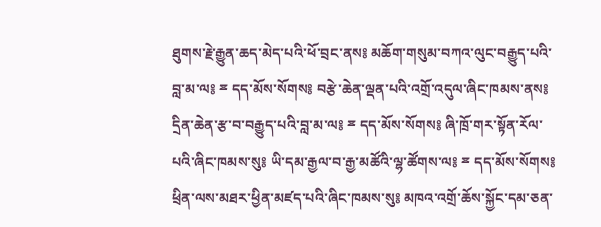ཐུགས་རྗེ་རྒྱུན་ཆད་མེད་པའི་ཕོ་བྲང་ནས༔ མཆོག་གསུམ་བཀའ་ལུང་བརྒྱུད་པའི་བླ་མ་ལ༔ ྈ དད་མོས་སོགས༔ བརྩེ་ཆེན་ལྡན་པའི་འགྲོ་འདུལ་ཞིང་ཁམས་ནས༔ དྲིན་ཆེན་རྩ་བ་བརྒྱུད་པའི་བླ་མ་ལ༔ ྈ དད་མོས་སོགས༔ ཞི་ཁྲོ་གར་སྟོན་རོལ་པའི་ཞིང་ཁམས་སུ༔ ཡི་དམ་རྒྱལ་བ་རྒྱ་མཚོའི་ལྷ་ཚོགས་ལ༔ ྈ དད་མོས་སོགས༔ ཕྲིན་ལས་མཐར་ཕྱིན་མཛད་པའི་ཞིང་ཁམས་སུ༔ མཁའ་འགྲོ་ཆོས་སྐྱོང་དམ་ཅན་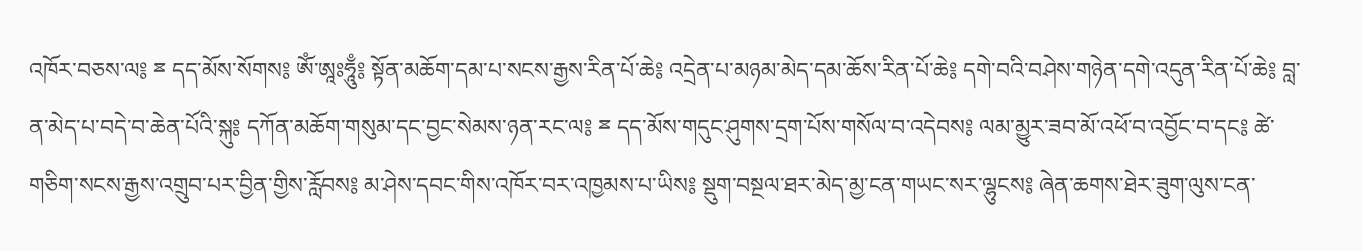འཁོར་བཅས་ལ༔ ྈ དད་མོས་སོགས༔ ཨོཾ་ཨཱཿཧཱུྃ༔ སྟོན་མཆོག་དམ་པ་སངས་རྒྱས་རིན་པོ་ཆེ༔ འདྲེན་པ་མཉམ་མེད་དམ་ཆོས་རིན་པོ་ཆེ༔ དགེ་བའི་བཤེས་གཉེན་དགེ་འདུན་རིན་པོ་ཆེ༔ བླ་ན་མེད་པ་བདེ་བ་ཆེན་པོའི་སྐུ༔ དཀོན་མཆོག་གསུམ་དང་བྱང་སེམས་ཉན་རང་ལ༔ ྈ དད་མོས་གདུང་ཤུགས་དྲག་པོས་གསོལ་བ་འདེབས༔ ལམ་མྱུར་ཟབ་མོ་འཕོ་བ་འབྱོང་བ་དང༔ ཚེ་གཅིག་སངས་རྒྱས་འགྲུབ་པར་བྱིན་གྱིས་རློབས༔ མ་ཤེས་དབང་གིས་འཁོར་བར་འཁྱམས་པ་ཡིས༔ སྡུག་བསྔལ་ཐར་མེད་མྱ་ངན་གཡང་སར་ལྷུངས༔ ཞེན་ཆགས་ཐེར་ཟུག་ལུས་ངན་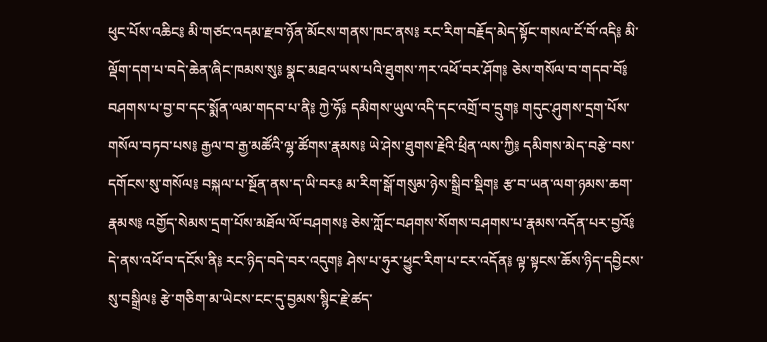ཕུང་པོས་འཆིང༔ མི་གཙང་འདམ་རྫབ་ཉོན་མོངས་གནས་ཁང་ནས༔ རང་རིག་བརྗོད་མེད་སྟོང་གསལ་ངོ་བོ་འདི༔ མི་ལྡོག་དག་པ་བདེ་ཆེན་ཞིང་ཁམས་སུ༔ སྣང་མཐའ་ཡས་པའི་ཐུགས་ཀར་འཕོ་བར་ཤོག༔ ཅེས་གསོལ་བ་གདབ་བོ༔ བཤགས་པ་བྱ་བ་དང་སྨོན་ལམ་གདབ་པ་ནི༔ ཀྱེ་ཧོ༔ དམིགས་ཡུལ་འདི་དང་འགྲོ་བ་དྲུག༔ གདུང་ཤུགས་དྲག་པོས་གསོལ་བཏབ་པས༔ རྒྱལ་བ་རྒྱ་མཚོའི་ལྷ་ཚོགས་རྣམས༔ ཡེ་ཤེས་ཐུགས་རྗེའི་ཕྲིན་ལས་ཀྱི༔ དམིགས་མེད་བརྩེ་བས་དགོངས་སུ་གསོལ༔ བསྐལ་པ་སྔོན་ནས་ད་ཡི་བར༔ མ་རིག་སྒོ་གསུམ་ཉེས་སྒྲིབ་སྡིག༔ རྩ་བ་ཡན་ལག་ཉམས་ཆག་རྣམས༔ འགྱོད་སེམས་དྲག་པོས་མཐོལ་ལོ་བཤགས༔ ཅེས་ཀློང་བཤགས་སོགས་བཤགས་པ་རྣམས་འདོན་པར་བྱའོ༔ དེ་ནས་འཕོ་བ་དངོས་ནི༔ རང་ཉིད་བདེ་བར་འདུག༔ ཤེས་པ་ཧུར་ཕྱུང་རིག་པ་ངར་འདོན༔ ལྟ་སྟངས་ཆོས་ཉིད་དབྱིངས་སུ་བསྒྲིལ༔ རྩེ་གཅིག་མ་ཡེངས་ངང་དུ་བྱམས་སྙིང་རྗེ་ཚད་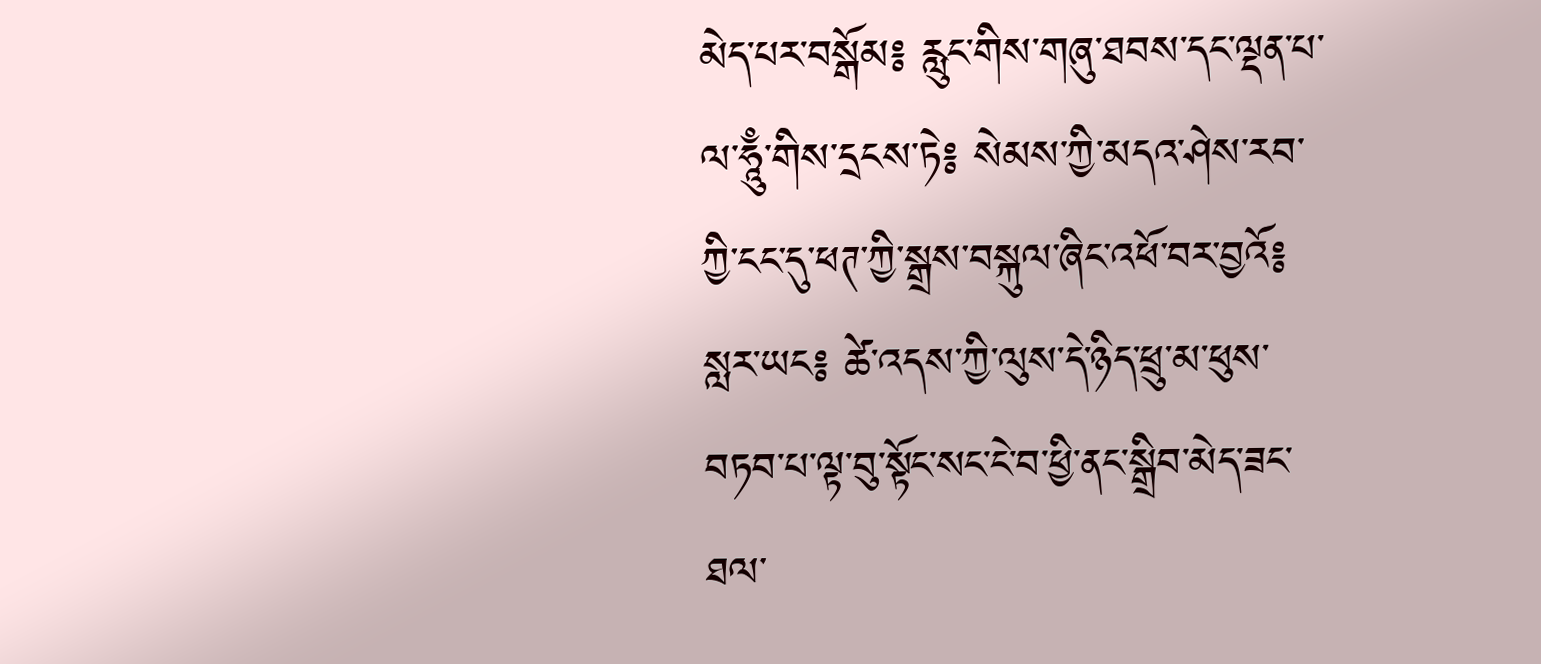མེད་པར་བསྒོམ༔ རླུང་གིས་གཞུ་ཐབས་དང་ལྡན་པ་ལ་ཧཱུྃ་གིས་དྲངས་ཏེ༔ སེམས་ཀྱི་མདའ་ཤེས་རབ་ཀྱི་ངང་དུ་ཕཊ་ཀྱི་སྒྲས་བསྐུལ་ཞིང་འཕོ་བར་བྱའོ༔ སླར་ཡང༔ ཚེ་འདས་ཀྱི་ལུས་དེ་ཉིད་ཕྲུ་མ་ཕུས་བཏབ་པ་ལྟ་བུ་སྟོང་སང་ངེ་བ་ཕྱི་ནང་སྒྲིབ་མེད་ཟང་ཐལ་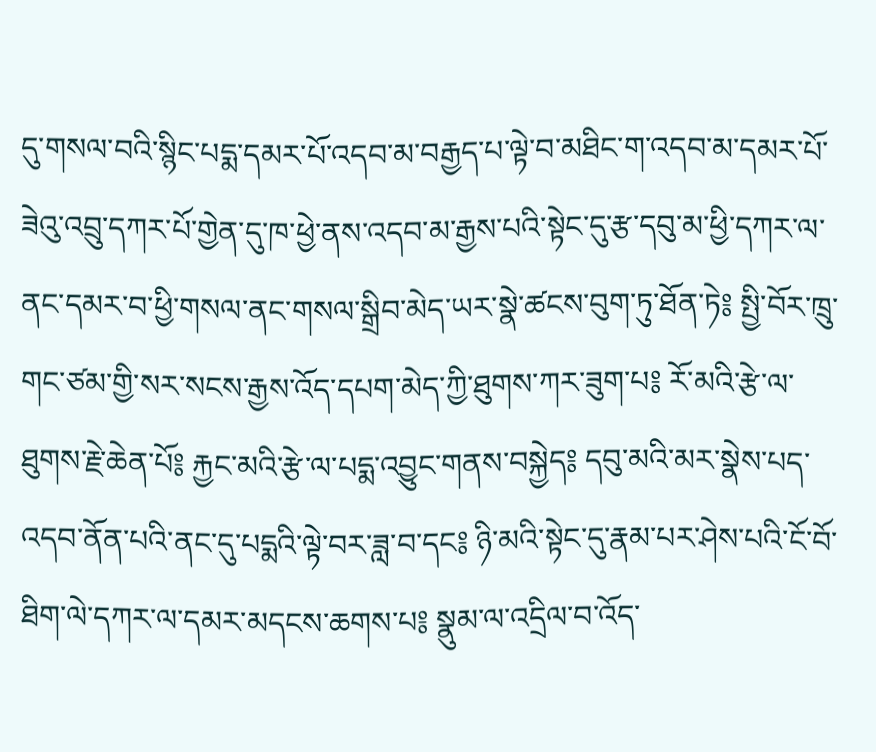དུ་གསལ་བའི་སྙིང་པདྨ་དམར་པོ་འདབ་མ་བརྒྱད་པ་ལྟེ་བ་མཐིང་ག་འདབ་མ་དམར་པོ་ཟེའུ་འབྲུ་དཀར་པོ་གྱེན་དུ་ཁ་ཕྱེ་ནས་འདབ་མ་རྒྱས་པའི་སྟེང་དུ་རྩ་དབུ་མ་ཕྱི་དཀར་ལ་ནང་དམར་བ་ཕྱི་གསལ་ནང་གསལ་སྒྲིབ་མེད་ཡར་སྣེ་ཚངས་བུག་ཏུ་ཐོན་ཏེ༔ སྤྱི་བོར་ཁྲུ་གང་ཙམ་གྱི་སར་སངས་རྒྱས་འོད་དཔག་མེད་ཀྱི་ཐུགས་ཀར་ཟུག་པ༔ རོ་མའི་རྩེ་ལ་ཐུགས་རྗེ་ཆེན་པོ༔ རྐྱང་མའི་རྩེ་ལ་པདྨ་འབྱུང་གནས་བསྐྱེད༔ དབུ་མའི་མར་སྣེས་པད་འདབ་ནོན་པའི་ནང་དུ་པདྨའི་ལྟེ་བར་ཟླ་བ་དང༔ ཉི་མའི་སྟེང་དུ་རྣམ་པར་ཤེས་པའི་ངོ་བོ་ཐིག་ལེ་དཀར་ལ་དམར་མདངས་ཆགས་པ༔ སྣུམ་ལ་འདྲིལ་བ་འོད་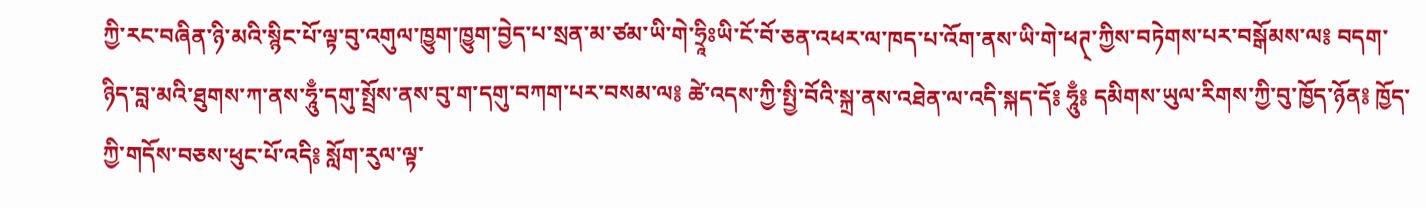ཀྱི་རང་བཞིན་ཉི་མའི་སྙིང་པོ་ལྟ་བུ་འགུལ་ཁྱུག་ཁྱུག་བྱེད་པ་སྲན་མ་ཙམ་ཡི་གེ་ཧྲཱིཿཡི་ངོ་བོ་ཅན་འཕར་ལ་ཁད་པ་འོག་ནས་ཡི་གེ་ཕཊ྄་ཀྱིས་བཏེགས་པར་བསྒོམས་ལ༔ བདག་ཉིད་བླ་མའི་ཐུགས་ཀ་ནས་ཧཱུྃ་དགུ་སྤྲོས་ནས་བུ་ག་དགུ་བཀག་པར་བསམ་ལ༔ ཚེ་འདས་ཀྱི་སྤྱི་བོའི་སྐྲ་ནས་འཐེན་ལ་འདི་སྐད་དོ༔ ཧཱུྃ༔ དམིགས་ཡུལ་རིགས་ཀྱི་བུ་ཁྱོད་ཉོན༔ ཁྱོད་ཀྱི་གདོས་བཅས་ཕུང་པོ་འདི༔ སློག་རུལ་ལྟ་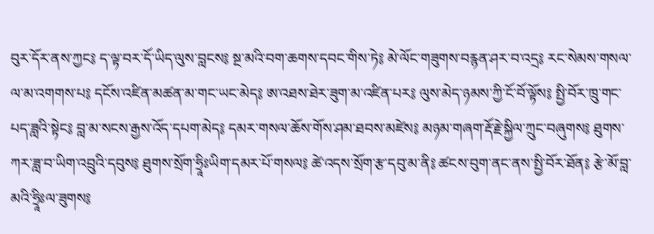བུར་དོར་ནས་ཀྱང༔ ད་ལྟ་བར་དོ་ཡིད་ལུས་བླངས༔ སྔ་མའི་བག་ཆགས་དབང་གིས་ཏེ༔ མེ་ལོང་གཟུགས་བརྙན་ཤར་བ་འདྲ༔ རང་སེམས་གསལ་ལ་མ་འགགས་པ༔ དངོས་འཛིན་མཚན་མ་གང་ཡང་མེད༔ ཨ་འཐས་ཐེར་ཟུག་མ་འཛིན་པར༔ ལུས་མེད་ཉམས་ཀྱི་ངོ་བོ་ལྟོས༔ སྤྱི་བོར་ཁྲུ་གང་པད་ཟླའི་སྟེང༔ བླ་མ་སངས་རྒྱས་འོད་དཔག་མེད༔ དམར་གསལ་ཆོས་གོས་ཤམ་ཐབས་མཛེས༔ མཉམ་གཞག་རྡོ་རྗེ་སྐྱིལ་ཀྲུང་བཞུགས༔ ཐུགས་ཀར་ཟླ་བ་ཡིག་འབྲུའི་དབུས༔ ཐུགས་སྲོག་ཧྲཱིཿཡིག་དམར་པོ་གསལ༔ ཚེ་འདས་སྲོག་རྩ་དབུ་མ་ནི༔ ཚངས་བུག་ནང་ནས་སྤྱི་བོར་ཐོན༔ རྩེ་མོ་བླ་མའི་ཧྲཱིཿལ་ཟུགས༔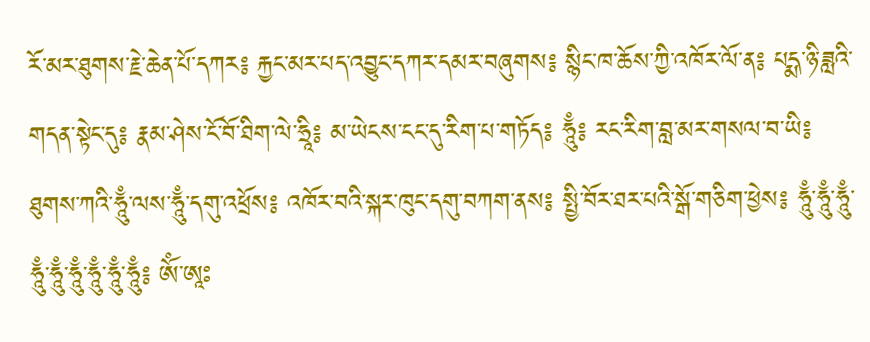རོ་མར་ཐུགས་རྗེ་ཆེན་པོ་དཀར༔ རྐྱང་མར་པད་འབྱུང་དཀར་དམར་བཞུགས༔ སྙིང་ཁ་ཆོས་ཀྱི་འཁོར་ལོ་ན༔ པདྨ་ཉི་ཟླའི་གདན་སྟེང་དུ༔ རྣམ་ཤེས་ངོ་བོ་ཐིག་ལེ་ཧྲཱི༔ མ་ཡེངས་ངང་དུ་རིག་པ་གཏོད༔ ཧཱུྃ༔ རང་རིག་བླ་མར་གསལ་བ་ཡི༔ ཐུགས་ཀའི་ཧཱུྃ་ལས་ཧཱུྃ་དགུ་འཕྲོས༔ འཁོར་བའི་སྐར་ཁུང་དགུ་བཀག་ནས༔ སྤྱི་བོར་ཐར་པའི་སྒོ་གཅིག་ཕྱེས༔ ཧཱུྃ་ཧཱུྃ་ཧཱུྃ་ཧཱུྃ་ཧཱུྃ་ཧཱུྃ་ཧཱུྃ་ཧཱུྃ་ཧཱུྃ༔ ཨོཾ་ཨཱཿ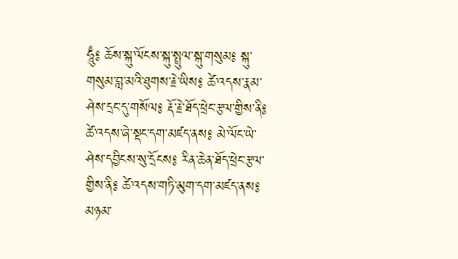ཧཱུྃ༔ ཆོས་སྐུ་ལོངས་སྐུ་སྤྲུལ་སྐུ་གསུམ༔ སྐུ་གསུམ་བླ་མའི་ཐུགས་རྗེ་ཡིས༔ ཚེ་འདས་རྣམ་ཤེས་དྲང་དུ་གསོལ༔ རྡོ་རྗེ་ཐོད་ཕྲེང་རྩལ་གྱིས་ནི༔ ཚེ་འདས་ཞེ་སྡང་དག་མཛད་ནས༔ མེ་ལོང་ཡེ་ཤེས་དབྱིངས་སུ་དྲོངས༔ རིན་ཆེན་ཐོད་ཕྲེང་རྩལ་གྱིས་ནི༔ ཚེ་འདས་གཏི་མུག་དག་མཛད་ནས༔ མཉམ་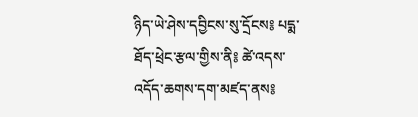ཉིད་ཡེ་ཤེས་དབྱིངས་སུ་དྲོངས༔ པདྨ་ཐོད་ཕྲེང་རྩལ་གྱིས་ནི༔ ཚེ་འདས་འདོད་ཆགས་དག་མཛད་ནས༔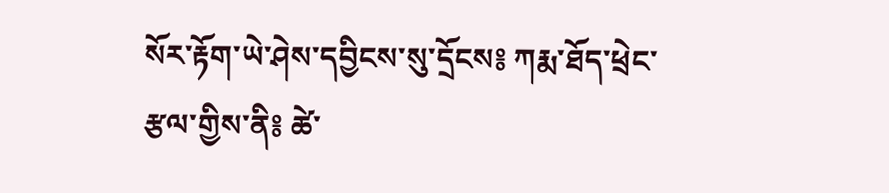སོར་རྟོག་ཡེ་ཤེས་དབྱིངས་སུ་དྲོངས༔ ཀརྨ་ཐོད་ཕྲེང་རྩལ་གྱིས་ནི༔ ཚེ་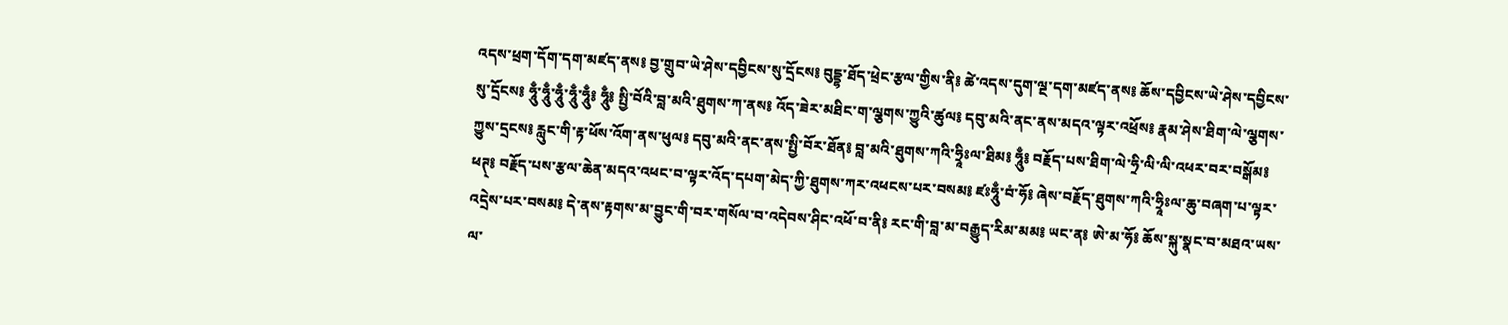འདས་ཕྲག་དོག་དག་མཛད་ནས༔ བྱ་གྲུབ་ཡེ་ཤེས་དབྱིངས་སུ་དྲོངས༔ བུདྡྷ་ཐོད་ཕྲེང་རྩལ་གྱིས་ནི༔ ཚེ་འདས་དུག་ལྔ་དག་མཛད་ནས༔ ཆོས་དབྱིངས་ཡེ་ཤེས་དབྱིངས་སུ་དྲོངས༔ ཧཱུྃ་ཧཱུྃ་ཧཱུྃ་ཧཱུྃ་ཧཱུྃ༔ ཧཱུྃ༔ སྤྱི་བོའི་བླ་མའི་ཐུགས་ཀ་ནས༔ འོད་ཟེར་མཐིང་ག་ལྕགས་ཀྱུའི་ཚུལ༔ དབུ་མའི་ནང་ནས་མདའ་ལྟར་འཕྲོས༔ རྣམ་ཤེས་ཐིག་ལེ་ལྕགས་ཀྱུས་དྲངས༔ རླུང་གི་རྟ་ཕོས་འོག་ནས་ཕུལ༔ དབུ་མའི་ནང་ནས་སྤྱི་བོར་ཐོན༔ བླ་མའི་ཐུགས་ཀའི་ཧྲཱིཿལ་ཐིམ༔ ཧཱུྃ༔ བརྗོད་པས་ཐིག་ལེ་ཧྲི་ལི་ལི་འཕར་བར་བསྒོམ༔ ཕཊ྄༔ བརྗོད་པས་རྩལ་ཆེན་མདའ་འཕང་བ་ལྟར་འོད་དཔག་མེད་ཀྱི་ཐུགས་ཀར་འཕངས་པར་བསམ༔ ཛཿཧཱུྃ་བཾ་ཧོ༔ ཞེས་བརྗོད་ཐུགས་ཀའི་ཧྲཱིཿལ་ཆུ་བཞག་པ་ལྟར་འདྲེས་པར་བསམ༔ དེ་ནས་རྟགས་མ་བྱུང་གི་བར་གསོལ་བ་འདེབས་ཤིང་འཕོ་བ་ནི༔ རང་གི་བླ་མ་བརྒྱུད་རིམ་མམ༔ ཡང་ན༔ ཨེ་མ་ཧོ༔ ཆོས་སྐུ་སྣང་བ་མཐའ་ཡས་ལ་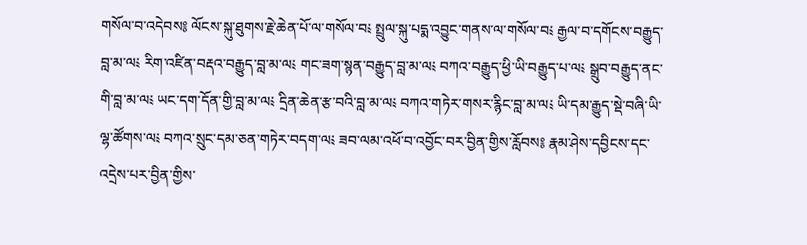གསོལ་བ་འདེབས༔ ལོངས་སྐུ་ཐུགས་རྗེ་ཆེན་པོ་ལ་གསོལ་བ༴ སྤྲུལ་སྐུ་པདྨ་འབྱུང་གནས་ལ་གསོལ་བ༴ རྒྱལ་བ་དགོངས་བརྒྱུད་བླ་མ་ལ༴ རིག་འཛིན་བརྡའ་བརྒྱུད་བླ་མ་ལ༴ གང་ཟག་སྙན་བརྒྱུད་བླ་མ་ལ༴ བཀའ་བརྒྱུད་ཕྱི་ཡི་བརྒྱུད་པ་ལ༴ སྒྲུབ་བརྒྱུད་ནང་གི་བླ་མ་ལ༴ ཡང་དག་དོན་གྱི་བླ་མ་ལ༴ དྲིན་ཆེན་རྩ་བའི་བླ་མ་ལ༴ བཀའ་གཏེར་གསར་རྙིང་བླ་མ་ལ༴ ཡི་དམ་རྒྱུད་སྡེ་བཞི་ཡི་ལྷ་ཚོགས་ལ༴ བཀའ་སྲུང་དམ་ཅན་གཏེར་བདག་ལ༴ ཟབ་ལམ་འཕོ་བ་འབྱོང་བར་བྱིན་གྱིས་རློབས༔ རྣམ་ཤེས་དབྱིངས་དང་འདྲེས་པར་བྱིན་གྱིས་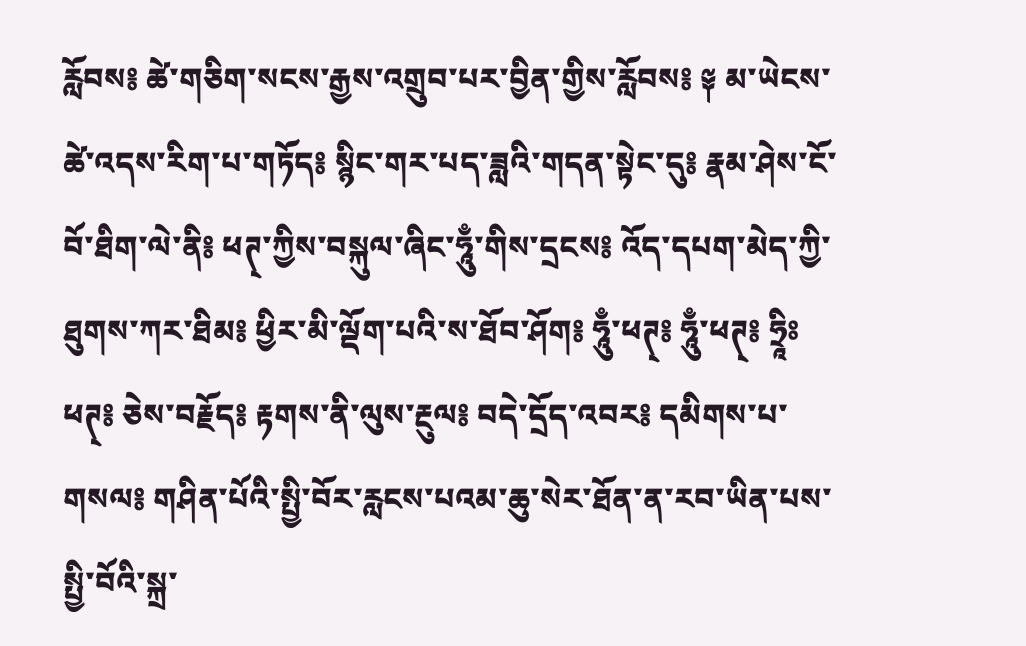རློབས༔ ཚེ་གཅིག་སངས་རྒྱས་འགྲུབ་པར་བྱིན་གྱིས་རློབས༔ ༈ མ་ཡེངས་ཚེ་འདས་རིག་པ་གཏོད༔ སྙིང་གར་པད་ཟླའི་གདན་སྟེང་དུ༔ རྣམ་ཤེས་ངོ་བོ་ཐིག་ལེ་ནི༔ ཕཊ྄་ཀྱིས་བསྐུལ་ཞིང་ཧཱུྃ་གིས་དྲངས༔ འོད་དཔག་མེད་ཀྱི་ཐུགས་ཀར་ཐིམ༔ ཕྱིར་མི་ལྡོག་པའི་ས་ཐོབ་ཤོག༔ ཧཱུྃ་ཕཊ྄༔ ཧཱུྃ་ཕཊ྄༔ ཧྲཱིཿཕཊ྄༔ ཅེས་བརྗོད༔ རྟགས་ནི་ལུས་རྔུལ༔ བདེ་དྲོད་འབར༔ དམིགས་པ་གསལ༔ གཤིན་པོའི་སྤྱི་བོར་རླངས་པའམ་ཆུ་སེར་ཐོན་ན་རབ་ཡིན་པས་སྤྱི་བོའི་སྐྲ་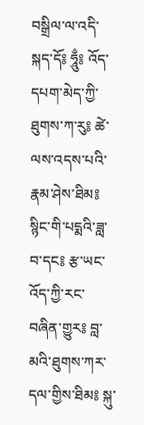བསྒྲིལ་ལ་འདི་སྐད་དོ༔ ཧཱུྃ༔ འོད་དཔག་མེད་ཀྱི་ཐུགས་ཀ་རུ༔ ཚེ་ལས་འདས་པའི་རྣམ་ཤེས་ཐིམ༔ སྙིང་གི་པདྨའི་ཟླ་བ་དང༔ རྩ་ཡང་འོད་ཀྱི་རང་བཞིན་གྱུར༔ བླ་མའི་ཐུགས་ཀར་དལ་གྱིས་ཐིམ༔ སྐུ་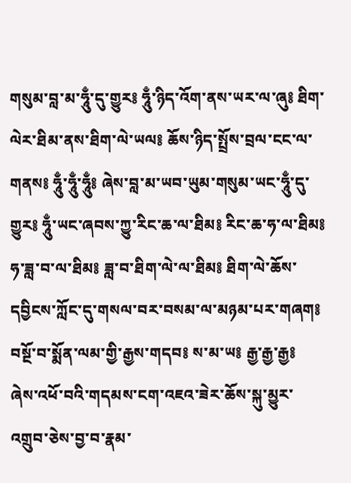གསུམ་བླ་མ་ཧཱུྃ་དུ་གྱུར༔ ཧཱུྃ་ཉིད་འོག་ནས་ཡར་ལ་ཞུ༔ ཐིག་ལེར་ཐིམ་ནས་ཐིག་ལེ་ཡལ༔ ཆོས་ཉིད་སྤྲོས་བྲལ་ངང་ལ་གནས༔ ཧཱུྃ་ཧཱུྃ་ཧཱུྃ༔ ཞེས་བླ་མ་ཡབ་ཡུམ་གསུམ་ཡང་ཧཱུྃ་དུ་གྱུར༔ ཧཱུྃ་ཡང་ཞབས་ཀྱུ་རིང་ཆ་ལ་ཐིམ༔ རིང་ཆ་ཧ་ལ་ཐིམ༔ ཧ་ཟླ་བ་ལ་ཐིམ༔ ཟླ་བ་ཐིག་ལེ་ལ་ཐིམ༔ ཐིག་ལེ་ཆོས་དབྱིངས་ཀློང་དུ་གསལ་བར་བསམ་ལ་མཉམ་པར་གཞག༔ བསྔོ་བ་སྨོན་ལམ་གྱི་རྒྱས་གདབ༔ ས་མ་ཡ༔ རྒྱ་རྒྱ་རྒྱ༔ ཞེས་འཕོ་བའི་གདམས་ངག་འཇའ་ཟེར་ཆོས་སྐུ་མྱུར་འགྲུབ་ཅེས་བྱ་བ་རྣམ་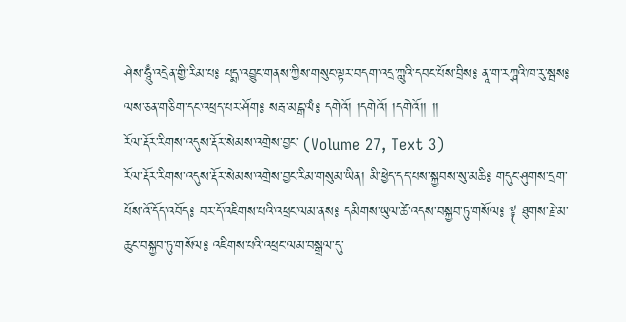ཤེས་ཧཱུྃ་འདྲེན་གྱི་རིམ་པ༔ པདྨ་འབྱུང་གནས་ཀྱིས་གསུང་ལྟར་བདག་འདྲ་ཀླུའི་དབང་པོས་བྲིས༔ ནཱ་ག་རཀྴའི་ཁ་རུ་སྦས༔ ལས་ཅན་གཅིག་དང་འཕྲད་པར་ཤོག༔ སརྦ་མངྒ་ལཾ༔ དགེའོ། །དགེའོ། །དགེའོ།། །།
རོལ་རྡོར་རིགས་འདུས་རྡོར་སེམས་འགྲེས་བྱང་ (Volume 27, Text 3)
རོལ་རྡོར་རིགས་འདུས་རྡོར་སེམས་འགྲེས་བྱང་རིམ་གསུམ་ཡིན། མི་ཕྱེད་དད་པས་སྐྱབས་སུ་མཆི༔ གདུང་ཤུགས་དྲག་པོས་འོ་དོད་འབོད༔ བར་དོ་འཇིགས་པའི་འཕྲང་ལམ་ནས༔ དམིགས་ཡུལ་ཚེ་འདས་བསྐྱབ་ཏུ་གསོལ༔ ༈ ཐུགས་རྗེ་མ་ཆུང་བསྐྱབ་ཏུ་གསོལ༔ འཇིགས་པའི་འཕྲང་ལམ་བསྒྲལ་དུ་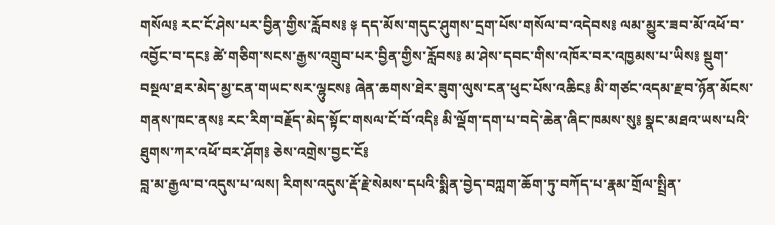གསོལ༔ རང་ངོ་ཤེས་པར་བྱིན་གྱིས་རློབས༔ ༈ དད་མོས་གདུང་ཤུགས་དྲག་པོས་གསོལ་བ་འདེབས༔ ལམ་མྱུར་ཟབ་མོ་འཕོ་བ་འབྱོང་བ་དང༔ ཚེ་གཅིག་སངས་རྒྱས་འགྲུབ་པར་བྱིན་གྱིས་རློབས༔ མ་ཤེས་དབང་གིས་འཁོར་བར་འཁྱམས་པ་ཡིས༔ སྡུག་བསྔལ་ཐར་མེད་མྱ་ངན་གཡང་སར་ལྷུངས༔ ཞེན་ཆགས་ཐེར་ཟུག་ལུས་ངན་ཕུང་པོས་འཆིང༔ མི་གཙང་འདམ་རྫབ་ཉོན་མོངས་གནས་ཁང་ནས༔ རང་རིག་བརྗོད་མེད་སྟོང་གསལ་ངོ་བོ་འདི༔ མི་ལྡོག་དག་པ་བདེ་ཆེན་ཞིང་ཁམས་སུ༔ སྣང་མཐའ་ཡས་པའི་ཐུགས་ཀར་འཕོ་བར་ཤོག༔ ཅེས་འགྲེས་བྱང་ངོ༔
བླ་མ་རྒྱལ་བ་འདུས་པ་ལས། རིགས་འདུས་རྡོ་རྗེ་སེམས་དཔའི་སྨིན་བྱེད་བཀླག་ཆོག་ཏུ་བཀོད་པ་རྣམ་གྲོལ་སྤྲིན་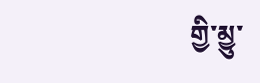གྱི་མྱུ་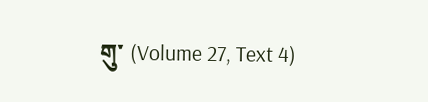གུ་ (Volume 27, Text 4)